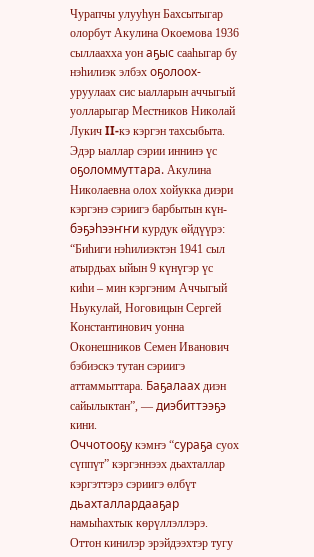Чурапчы улууһун Бахсытыгар олорбут Акулина Окоемова 1936 сыллаахха уон аҕыс сааһыгар бу нэһилиэк элбэх оҕолоох-уруулаах сис ыалларын аччыгый уолларыгар Местников Николай Лукич II-кэ кэргэн тахсыбыта.
Эдэр ыаллар сэрии иннинэ үс оҕоломмуттара. Акулина Николаевна олох хойукка диэри кэргэнэ сэриигэ барбытын күн-бэҕэһээҥҥи курдук өйдүүрэ: “Биһиги нэһилиэктэн 1941 сыл атырдьах ыйын 9 күнүгэр үс киһи – мин кэргэним Аччыгый Ньукулай, Ноговицын Сергей Константинович уонна Оконешников Семен Иванович бэбиэскэ тутан сэриигэ аттаммыттара. Баҕалаах диэн сайылыктан”, — диэбиттээҕэ кини.
Оччотооҕу кэмҥэ “сураҕа суох сүппүт” кэргэннээх дьахталлар кэргэттэрэ сэриигэ өлбүт дьахталлардааҕар намыһахтык көрүллэллэрэ. Оттон кинилэр эрэйдээхтэр тугу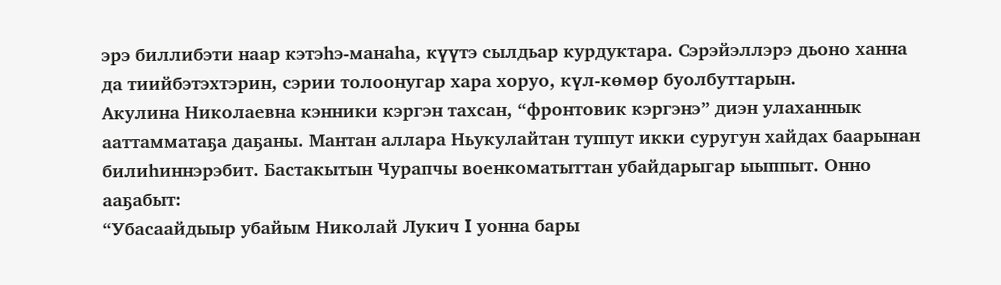эрэ биллибэти наар кэтэһэ-манаһа, күүтэ сылдьар курдуктара. Сэрэйэллэрэ дьоно ханна да тиийбэтэхтэрин, сэрии толоонугар хара хоруо, күл-көмөр буолбуттарын.
Акулина Николаевна кэнники кэргэн тахсан, “фронтовик кэргэнэ” диэн улаханнык ааттамматаҕа даҕаны. Мантан аллара Ньукулайтан туппут икки суругун хайдах баарынан билиһиннэрэбит. Бастакытын Чурапчы военкоматыттан убайдарыгар ыыппыт. Онно ааҕабыт:
“Убасаайдыыр убайым Николай Лукич I уонна бары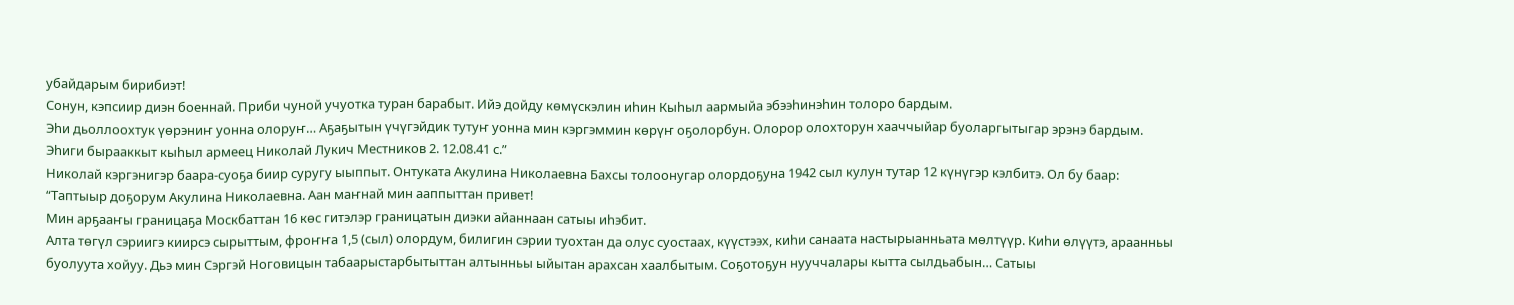убайдарым бирибиэт!
Сонун, кэпсиир диэн боеннай. Приби чуной учуотка туран барабыт. Ийэ дойду көмүскэлин иһин Кыһыл аармыйа эбээһинэһин толоро бардым.
Эһи дьоллоохтук үөрэниҥ уонна олоруҥ… Аҕаҕытын үчүгэйдик тутуҥ уонна мин кэргэммин көрүҥ оҕолорбун. Олорор олохторун хааччыйар буоларгытыгар эрэнэ бардым.
Эһиги бырааккыт кыһыл армеец Николай Лукич Местников 2. 12.08.41 с.”
Николай кэргэнигэр баара-суоҕа биир суругу ыыппыт. Онтуката Акулина Николаевна Бахсы толоонугар олордоҕуна 1942 сыл кулун тутар 12 күнүгэр кэлбитэ. Ол бу баар:
“Таптыыр доҕорум Акулина Николаевна. Аан маҥнай мин ааппыттан привет!
Мин арҕааҥы границаҕа Москбаттан 16 көс гитэлэр границатын диэки айаннаан сатыы иһэбит.
Алта төгүл сэриигэ киирсэ сырыттым, фроҥҥа 1,5 (сыл) олордум, билигин сэрии туохтан да олус суостаах, күүстээх, киһи санаата настырыанньата мөлтүүр. Киһи өлүүтэ, араанньы буолуута хойуу. Дьэ мин Сэргэй Ноговицын табаарыстарбытыттан алтынньы ыйытан арахсан хаалбытым. Соҕотоҕун нууччалары кытта сылдьабын… Сатыы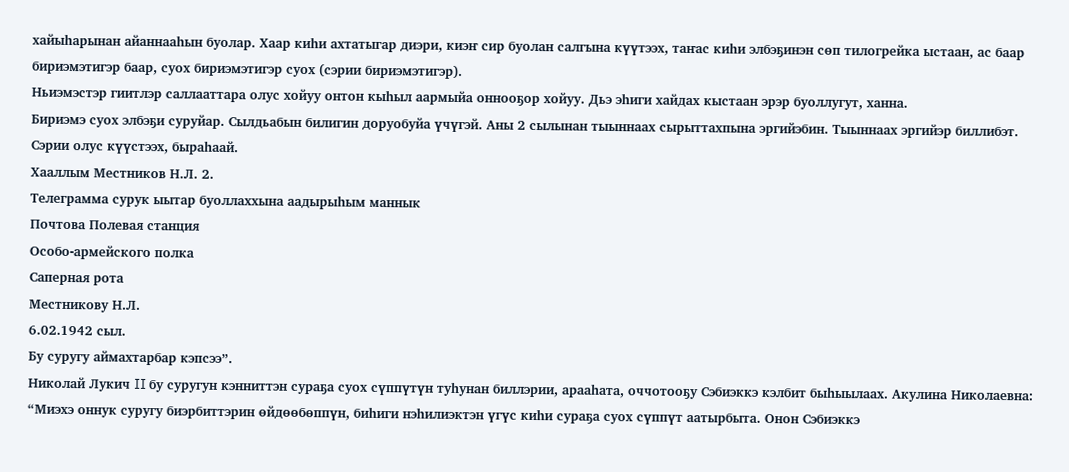хайыһарынан айаннааһын буолар. Хаар киһи ахтатыгар диэри, киэҥ сир буолан салгына күүтээх, таҥас киһи элбэҕинэн сөп тилогрейка ыстаан, ас баар бириэмэтигэр баар, суох бириэмэтигэр суох (сэрии бириэмэтигэр).
Ньиэмэстэр гиитлэр саллааттара олус хойуу онтон кыһыл аармыйа оннооҕор хойуу. Дьэ эһиги хайдах кыстаан эрэр буоллугут, ханна.
Бириэмэ суох элбэҕи суруйар. Сылдьабын билигин доруобуйа үчүгэй. Аны 2 сылынан тыыннаах сырыттахпына эргийэбин. Тыыннаах эргийэр биллибэт. Сэрии олус күүстээх, быраһаай.
Хааллым Местников Н.Л. 2.
Телеграмма сурук ыытар буоллаххына аадырыһым маннык
Почтова Полевая станция
Особо-армейского полка
Саперная рота
Местникову Н.Л.
6.02.1942 сыл.
Бу суругу аймахтарбар кэпсээ”.
Николай Лукич II бу суругун кэнниттэн сураҕа суох сүппүтүн туһунан биллэрии, арааһата, оччотооҕу Сэбиэккэ кэлбит быһыылаах. Акулина Николаевна: “Миэхэ оннук суругу биэрбиттэрин өйдөөбөппүн, биһиги нэһилиэктэн үгүс киһи сураҕа суох сүппүт аатырбыта. Онон Сэбиэккэ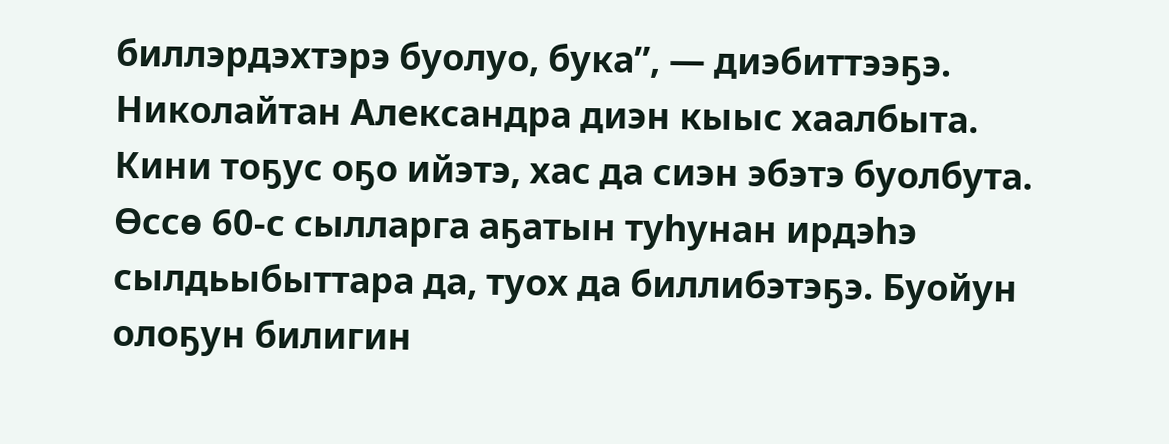биллэрдэхтэрэ буолуо, бука”, — диэбиттээҕэ.
Николайтан Александра диэн кыыс хаалбыта. Кини тоҕус оҕо ийэтэ, хас да сиэн эбэтэ буолбута. Өссө 60-с сылларга аҕатын туһунан ирдэһэ сылдьыбыттара да, туох да биллибэтэҕэ. Буойун олоҕун билигин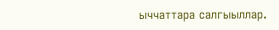ыччаттара салгыыллар.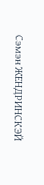Сэмэн ЖЕНДРИНСКЭЙ